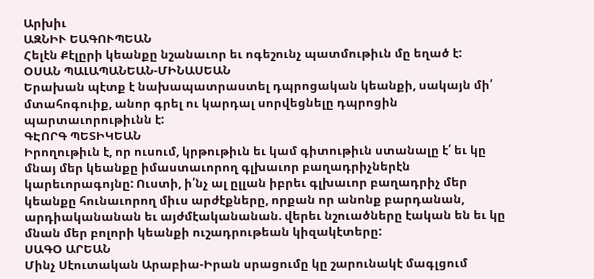Արխիւ
ԱԶՆԻՒ ԵԱԳՈՒՊԵԱՆ
Հելէն Քէլըրի կեանքը նշանաւոր եւ ոգեշունչ պատմութիւն մը եղած է:
ՕՍԱՆ ՊԱԼԱՊԱՆԵԱՆ-ՄԻՆԱՍԵԱՆ
Երախան պէտք է նախապատրաստել դպրոցական կեանքի, սակայն մի՛ մտահոգուիք, անոր գրել ու կարդալ սորվեցնելը դպրոցին պարտաւորութիւնն է:
ԳԷՈՐԳ ՊԵՏԻԿԵԱՆ
Իրողութիւն է, որ ուսում, կրթութիւն եւ կամ գիտութիւն ստանալը է՛ եւ կը մնայ մեր կեանքը իմաստաւորող գլխաւոր բաղադրիչներէն կարեւորագոյնը: Ուստի, ի՛նչ ալ ըլլան իբրեւ գլխաւոր բաղադրիչ մեր կեանքը հունաւորող միւս արժէքները, որքան որ անոնք բարդանան, արդիականանան եւ այժմէականանան. վերեւ նշուածները էական են եւ կը մնան մեր բոլորի կեանքի ուշադրութեան կիզակէտերը:
ՍԱԳՕ ԱՐԵԱՆ
Մինչ Սէուտական Արաբիա-Իրան սրացումը կը շարունակէ մագլցում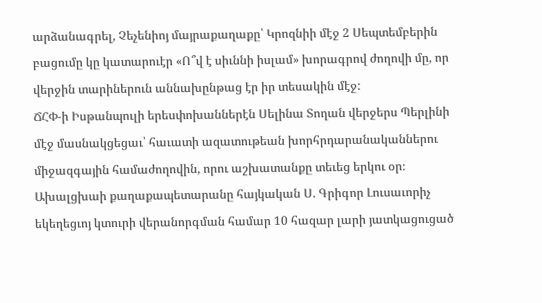արձանագրել, Չեչենիոյ մայրաքաղաքը՝ Կրոզնիի մէջ 2 Սեպտեմբերին բացումը կը կատարուէր «Ո՞վ է սիւննի իսլամ» խորագրով ժողովի մը, որ վերջին տարիներուն աննախընթաց էր իր տեսակին մէջ:
ՃՀՓ-ի Իսթանպուլի երեսփոխաններէն Սելինա Տողան վերջերս Պերլինի մէջ մասնակցեցաւ՝ հաւատի ազատութեան խորհրդարանականներու միջազգային համաժողովին, որու աշխատանքը տեւեց երկու օր։
Ախալցխաի քաղաքապետարանը հայկական Ս. Գրիգոր Լուսաւորիչ եկեղեցւոյ կտուրի վերանորգման համար 10 հազար լարի յատկացուցած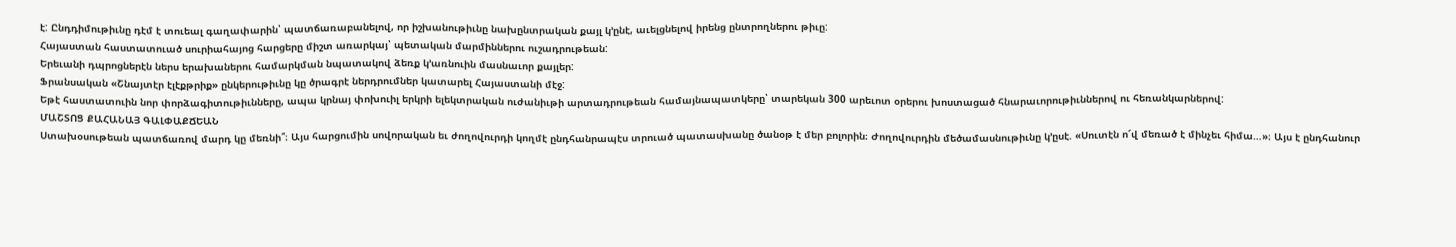է: Ընդդիմութիւնը դէմ է տուեալ գաղափարին՝ պատճառաբանելով, որ իշխանութիւնը նախընտրական քայլ կ՚ընէ, աւելցնելով իրենց ընտրողներու թիւը:
Հայաստան հաստատուած սուրիահայոց հարցերը միշտ առարկայ՝ պետական մարմիններու ուշադրութեան:
Երեւանի դպրոցներէն ներս երախաներու համարկման նպատակով ձեռք կ՚առնուին մասնաւոր քայլեր:
Ֆրանսական «Շնայտէր էլէքթրիք» ընկերութիւնը կը ծրագրէ ներդրումներ կատարել Հայաստանի մէջ:
Եթէ հաստատուին նոր փորձագիտութիւնները, ապա կրնայ փոխուիլ երկրի ելեկտրական ուժանիւթի արտադրութեան համայնապատկերը՝ տարեկան 300 արեւոտ օրերու խոստացած հնարաւորութիւններով ու հեռանկարներով:
ՄԱՇՏՈՑ ՔԱՀԱՆԱՅ ԳԱԼՓԱՔՃԵԱՆ
Ստախօսութեան պատճառով մարդ կը մեռնի՞։ Այս հարցումին սովորական եւ ժողովուրդի կողմէ ընդհանրապէս տրուած պատասխանը ծանօթ է մեր բոլորին։ Ժողովուրդին մեծամասնութիւնը կ՚ըսէ. «Սուտէն ո՜վ մեռած է մինչեւ հիմա…»։ Այս է ընդհանուր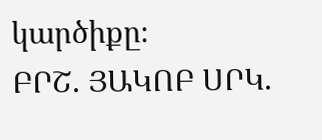կարծիքը։
ԲՐՇ. ՅԱԿՈԲ ՍՐԿ.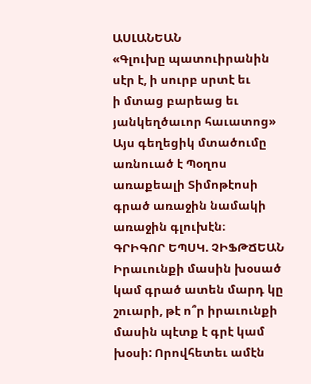ԱՍԼԱՆԵԱՆ
«Գլուխը պատուիրանին սէր է, ի սուրբ սրտէ եւ
ի մտաց բարեաց եւ յանկեղծաւոր հաւատոց»
Այս գեղեցիկ մտածումը առնուած է Պօղոս առաքեալի Տիմոթէոսի գրած առաջին նամակի առաջին գլուխէն։
ԳՐԻԳՈՐ ԵՊՍԿ. ՉԻՖԹՃԵԱՆ
Իրաւունքի մասին խօսած կամ գրած ատեն մարդ կը շուարի, թէ ո՞ր իրաւունքի մասին պէտք է գրէ կամ խօսի: Որովհետեւ ամէն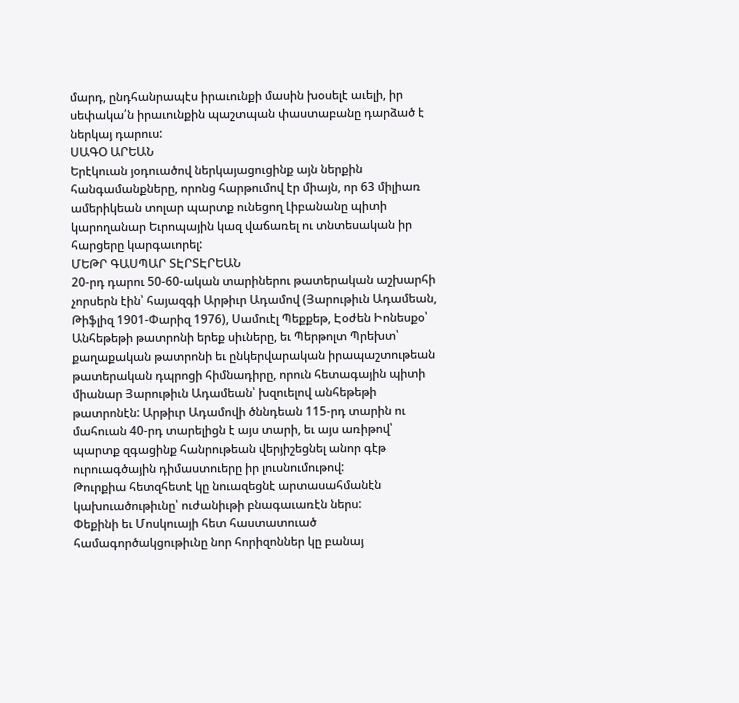մարդ, ընդհանրապէս իրաւունքի մասին խօսելէ աւելի, իր սեփակա՛ն իրաւունքին պաշտպան փաստաբանը դարձած է ներկայ դարուս:
ՍԱԳՕ ԱՐԵԱՆ
Երէկուան յօդուածով ներկայացուցինք այն ներքին հանգամանքները, որոնց հարթումով էր միայն, որ 63 միլիառ ամերիկեան տոլար պարտք ունեցող Լիբանանը պիտի կարողանար Եւրոպային կազ վաճառել ու տնտեսական իր հարցերը կարգաւորել:
ՄԵԹՐ ԳԱՍՊԱՐ ՏԷՐՏԷՐԵԱՆ
20-րդ դարու 50-60-ական տարիներու թատերական աշխարհի չորսերն էին՝ հայազգի Արթիւր Ադամով (Յարութիւն Ադամեան, Թիֆլիզ 1901-Փարիզ 1976), Սամուէլ Պեքքեթ, Էօժեն Իոնեսքօ՝ Անհեթեթի թատրոնի երեք սիւները, եւ Պերթոլտ Պրեխտ՝ քաղաքական թատրոնի եւ ընկերվարական իրապաշտութեան թատերական դպրոցի հիմնադիրը, որուն հետագային պիտի միանար Յարութիւն Ադամեան՝ խզուելով անհեթեթի թատրոնէն: Արթիւր Ադամովի ծննդեան 115-րդ տարին ու մահուան 40-րդ տարելիցն է այս տարի, եւ այս առիթով՝ պարտք զգացինք հանրութեան վերյիշեցնել անոր գէթ ուրուագծային դիմաստուերը իր լուսնումութով:
Թուրքիա հետզհետէ կը նուազեցնէ արտասահմանէն կախուածութիւնը՝ ուժանիւթի բնագաւառէն ներս:
Փեքինի եւ Մոսկուայի հետ հաստատուած համագործակցութիւնը նոր հորիզոններ կը բանայ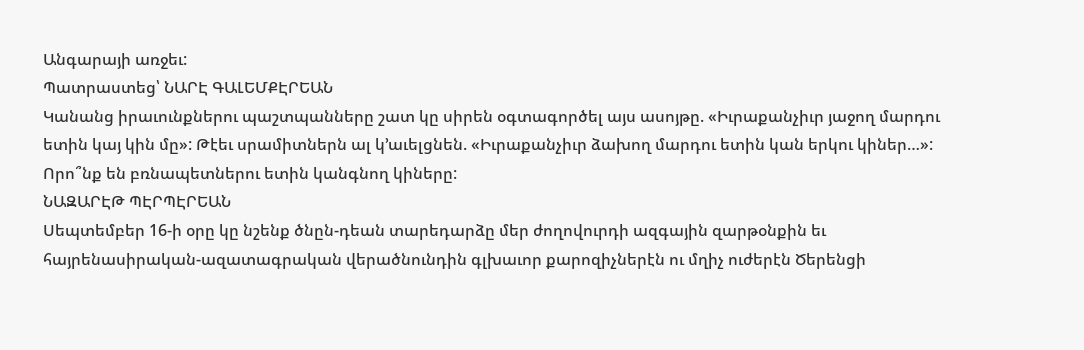Անգարայի առջեւ:
Պատրաստեց՝ ՆԱՐԷ ԳԱԼԵՄՔԷՐԵԱՆ
Կանանց իրաւունքներու պաշտպանները շատ կը սիրեն օգտագործել այս ասոյթը. «Իւրաքանչիւր յաջող մարդու ետին կայ կին մը»: Թէեւ սրամիտներն ալ կ՚աւելցնեն. «Իւրաքանչիւր ձախող մարդու ետին կան երկու կիներ…»: Որո՞նք են բռնապետներու ետին կանգնող կիները:
ՆԱԶԱՐԷԹ ՊԷՐՊԷՐԵԱՆ
Սեպտեմբեր 16-ի օրը կը նշենք ծնըն-դեան տարեդարձը մեր ժողովուրդի ազգային զարթօնքին եւ հայրենասիրական-ազատագրական վերածնունդին գլխաւոր քարոզիչներէն ու մղիչ ուժերէն Ծերենցի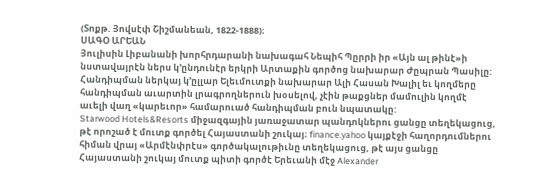(Տոքթ. Յովսէփ Շիշմանեան, 1822-1888)։
ՍԱԳՕ ԱՐԵԱՆ
Յուլիսին Լիբանանի խորհրդարանի նախագահ Նեպիհ Պըրրի իր «Այն ալ թինէ»ի նստավայրէն ներս կ՚ընդունէր երկրի Արտաքին գործոց նախարար Ժըպրան Պասիլը: Հանդիպման ներկայ կ՚ըլլար Ելեւմուտքի նախարար Ալի Հասան Խալիլ եւ կողմերը հանդիպման աւարտին լրագրողներուն խօսելով, չէին թաքցներ մամուլին կողմէ աւելի վաղ «կարեւոր» համարուած հանդիպման բուն նպատակը:
Starwood Hotels&Resorts միջազգային յառաջատար պանդոկներու ցանցը տեղեկացուց, թէ որոշած է մուտք գործել Հայաստանի շուկայ։ finance.yahoo կայքէջի հաղորդումներու հիման վրայ «Արմէնփրէս» գործակալութիւնը տեղեկացուց, թէ այս ցանցը Հայաստանի շուկայ մուտք պիտի գործէ Երեւանի մէջ Alexander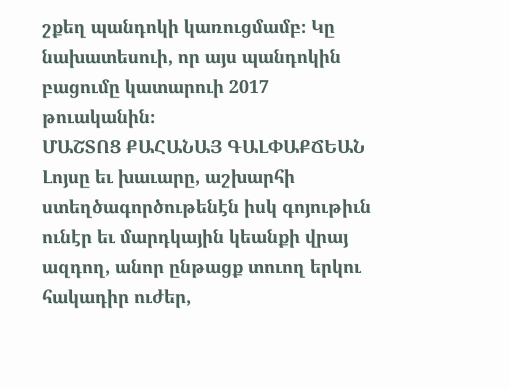շքեղ պանդոկի կառուցմամբ։ Կը նախատեսուի, որ այս պանդոկին բացումը կատարուի 2017 թուականին։
ՄԱՇՏՈՑ ՔԱՀԱՆԱՅ ԳԱԼՓԱՔՃԵԱՆ
Լոյսը եւ խաւարը, աշխարհի ստեղծագործութենէն իսկ գոյութիւն ունէր եւ մարդկային կեանքի վրայ ազդող, անոր ընթացք տուող երկու հակադիր ուժեր,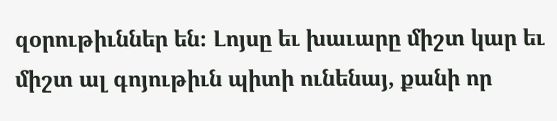զօրութիւններ են։ Լոյսը եւ խաւարը միշտ կար եւ միշտ ալ գոյութիւն պիտի ունենայ, քանի որ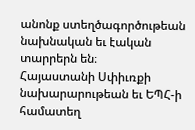անոնք ստեղծագործութեան նախնական եւ էական տարրերն են։
Հայաստանի Սփիւռքի նախարարութեան եւ ԵՊՀ-ի համատեղ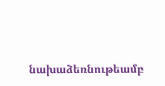նախաձեռնութեամբ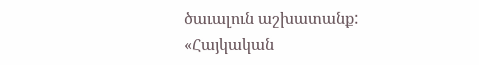ծաւալուն աշխատանք:
«Հայկական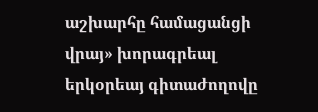աշխարհը համացանցի վրայ» խորագրեալ երկօրեայ գիտաժողովը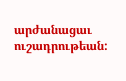արժանացաւ ուշադրութեան: